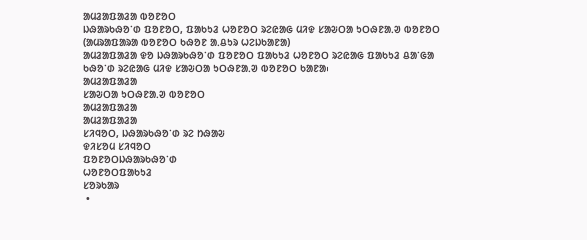ᱟᱢᱲᱟᱯᱟᱲᱟ ᱵᱚᱱᱚᱛ
ᱡᱷᱟᱨᱠᱷᱚᱸᱰ ᱯᱚᱱᱚᱛ, ᱯᱟᱠᱩᱲ ᱦᱚᱱᱚᱛ ᱨᱮᱭᱟᱜ ᱢᱤᱫ ᱥᱟᱶᱛᱟ ᱩᱛᱷᱱᱟᱹᱣ ᱵᱚᱱᱚᱛ
(ᱟᱢᱨᱟᱯᱟᱨᱟ ᱵᱚᱱᱚᱛ ᱠᱷᱚᱱ ᱟᱹᱪᱩᱨ ᱦᱮᱡᱠᱟᱱᱟ)
ᱟᱢᱲᱟᱯᱟᱲᱟ ᱫᱚ ᱡᱷᱟᱨᱠᱷᱚᱸᱰ ᱯᱚᱱᱚᱛ ᱯᱟᱠᱩᱲ ᱦᱚᱱᱚᱛ ᱨᱮᱭᱟᱜ ᱯᱟᱠᱩᱲ ᱪᱟᱸᱜᱟ ᱠᱷᱚᱸᱰ ᱨᱮᱭᱟᱜ ᱢᱤᱫ ᱥᱟᱶᱛᱟ ᱩᱛᱷᱱᱟᱹᱣ ᱵᱚᱱᱚᱛ ᱠᱟᱱᱟ᱾
ᱟᱢᱲᱟᱯᱟᱲᱟ
ᱥᱟᱶᱛᱟ ᱩᱛᱷᱱᱟᱹᱣ ᱵᱚᱱᱚᱛ
ᱟᱢᱲᱟᱯᱟᱲᱟ
ᱟᱢᱲᱟᱯᱟᱲᱟ
ᱥᱤᱧᱚᱛ, ᱡᱷᱟᱨᱠᱷᱚᱸᱰ ᱨᱮ ᱴᱷᱟᱶ
ᱫᱤᱥᱚᱢ ᱥᱤᱧᱚᱛ
ᱯᱚᱱᱚᱛᱡᱷᱟᱨᱠᱷᱚᱸᱰ
ᱦᱚᱱᱚᱛᱯᱟᱠᱩᱲ
ᱥᱚᱨᱠᱟᱨ
 •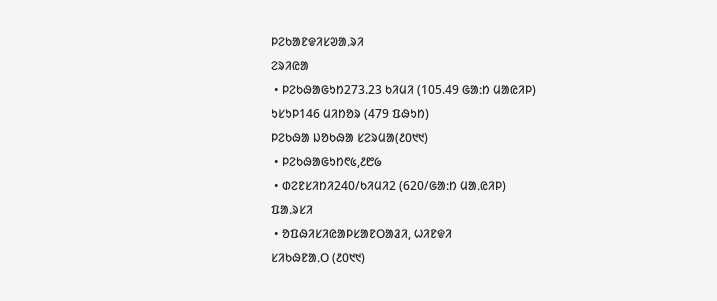ᱞᱮᱠᱟᱱᱫᱤᱥᱣᱟᱹᱨᱤ
ᱮᱨᱤᱭᱟ
 • ᱞᱮᱠᱷᱟᱜᱩᱴ273.23 ᱠᱤᱢᱤ (105.49 ᱜᱟᱺᱴ ᱢᱟᱭᱤᱞ)
ᱩᱥᱩᱞ146 ᱢᱤᱴᱚᱨ (479 ᱯᱷᱩᱴ)
ᱞᱮᱠᱷᱟ ᱡᱚᱠᱷᱟ ᱥᱮᱨᱢᱟ(᱒᱐᱑᱑)
 • ᱞᱮᱠᱷᱟᱜᱩᱴ᱖᱕,᱒᱘᱙
 • ᱰᱮᱱᱥᱤᱴᱤ240/ᱠᱤᱢᱤ2 (620/ᱜᱟᱺᱴ ᱢᱟᱹᱭᱤᱞ)
ᱯᱟᱹᱨᱥᱤ
 • ᱚᱯᱷᱤᱥᱤᱭᱟᱞᱥᱟᱱᱛᱟᱲᱤ, ᱦᱤᱱᱫᱤ
ᱥᱤᱠᱷᱱᱟᱹᱛ (᱒᱐᱑᱑)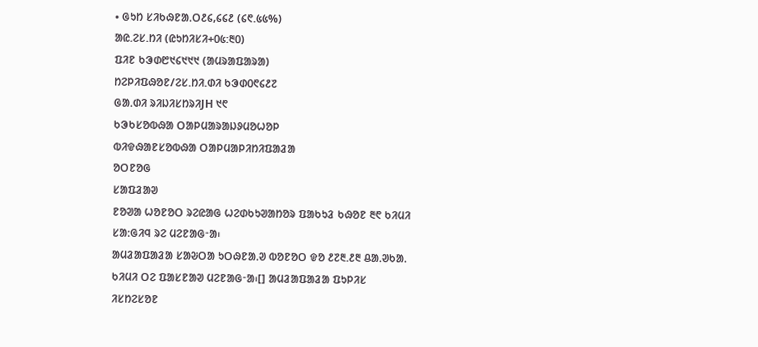• ᱜᱩᱴ ᱥᱤᱠᱷᱱᱟᱹᱛ᱒᱔,᱔᱔᱒ (᱔᱖.᱕᱕%)
ᱟᱭ.ᱮᱥ.ᱴᱤ (ᱭᱩᱴᱤᱥᱤ+᱐᱕:᱓᱐)
ᱯᱤᱱ ᱠᱳᱰ᱘᱑᱔᱑᱑᱑ (ᱟᱢᱨᱟᱯᱟᱨᱟ)
ᱴᱮᱞᱤᱯᱷᱚᱱ/ᱮᱥ.ᱴᱤ.ᱰᱤ ᱠᱳᱰ᱐᱖᱔᱒᱗
ᱜᱟᱹᱰᱤ ᱨᱤᱡᱤᱥᱴᱨᱤJH ᱑᱖
ᱠᱳᱠᱥᱚᱵᱷᱟ ᱛᱟᱞᱢᱟᱨᱟᱡᱽᱢᱚᱦᱚᱞ
ᱵᱤᱫᱷᱟᱱᱥᱚᱵᱷᱟ ᱛᱟᱞᱢᱟᱞᱤᱴᱤᱯᱟᱲᱟ
ᱚᱛᱱᱚᱜ
ᱥᱟᱯᱲᱟᱣ
ᱱᱚᱣᱟ ᱦᱚᱱᱚᱛ ᱨᱮᱭᱟᱜ ᱦᱮᱰᱠᱩᱣᱟᱴᱚᱨ ᱯᱟᱠᱩᱲ ᱠᱷᱚᱱ ᱓᱖ ᱠᱤᱢᱤ ᱥᱟᱺᱜᱤᱧ ᱨᱮ ᱢᱮᱱᱟᱜᱼᱟ᱾
ᱟᱢᱲᱟᱯᱟᱲᱟ ᱥᱟᱶᱛᱟ ᱩᱛᱷᱱᱟᱹᱣ ᱵᱚᱱᱚᱛ ᱫᱚ ᱒᱗᱓.᱒᱓ ᱪᱟᱹᱣᱠᱟᱹ ᱠᱤᱢᱤ ᱛᱮ ᱯᱟᱥᱱᱟᱣ ᱢᱮᱱᱟᱜᱼᱟ᱾[] ᱟᱢᱲᱟᱯᱟᱲᱟ ᱯᱩᱞᱤᱥ ᱤᱥᱴᱮᱥᱚᱱ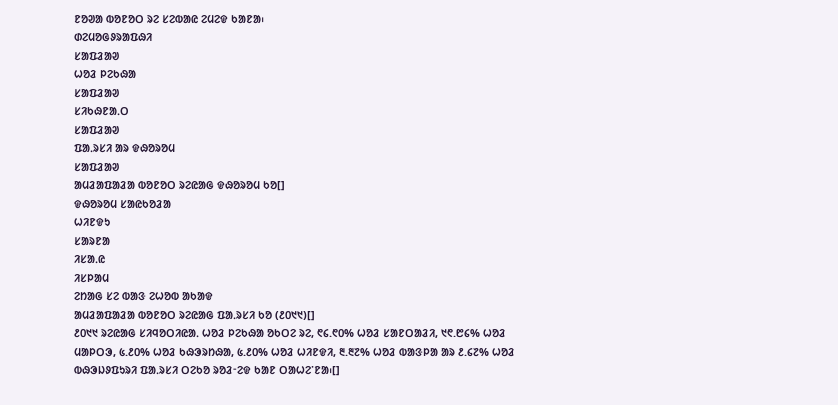ᱱᱚᱣᱟ ᱵᱚᱱᱚᱛ ᱨᱮ ᱥᱮᱵᱟᱭ ᱮᱢᱮᱫ ᱠᱟᱱᱟ᱾
ᱰᱮᱢᱚᱜᱽᱨᱟᱯᱷᱤ
ᱥᱟᱯᱲᱟᱣ
ᱦᱚᱲ ᱞᱮᱠᱷᱟ
ᱥᱟᱯᱲᱟᱣ
ᱥᱤᱠᱷᱱᱟᱹᱛ
ᱥᱟᱯᱲᱟᱣ
ᱯᱟᱹᱨᱥᱤ ᱟᱨ ᱫᱷᱚᱨᱚᱢ
ᱥᱟᱯᱲᱟᱣ
ᱟᱢᱲᱟᱯᱟᱲᱟ ᱵᱚᱱᱚᱛ ᱨᱮᱭᱟᱜ ᱫᱷᱚᱨᱚᱢ ᱠᱚ[]
ᱫᱷᱚᱨᱚᱢ ᱥᱟᱭᱠᱚᱲᱟ
ᱦᱤᱱᱫᱩ
ᱥᱟᱨᱱᱟ
ᱤᱥᱟᱹᱭ
ᱤᱥᱞᱟᱢ
ᱮᱴᱟᱜ ᱥᱮ ᱵᱟᱝ ᱮᱦᱚᱵ ᱟᱠᱟᱫ
ᱟᱢᱲᱟᱯᱟᱲᱟ ᱵᱚᱱᱚᱛ ᱨᱮᱭᱟᱜ ᱯᱟᱹᱨᱥᱤ ᱠᱚ (᱒᱐᱑᱑)[]
᱒᱐᱑᱑ ᱨᱮᱭᱟᱜ ᱥᱤᱧᱚᱛᱤᱭᱟᱹ ᱦᱚᱲ ᱞᱮᱠᱷᱟ ᱚᱠᱛᱮ ᱨᱮ, ᱖᱔.᱖᱐% ᱦᱚᱲ ᱥᱟᱱᱛᱟᱲᱤ, ᱑᱖.᱘᱔% ᱦᱚᱲ ᱢᱟᱞᱛᱳ, ᱕.᱒᱐% ᱦᱚᱲ ᱠᱷᱳᱨᱴᱷᱟ, ᱕.᱒᱐% ᱦᱚᱲ ᱦᱤᱱᱫᱤ, ᱓.᱓᱗% ᱦᱚᱲ ᱵᱟᱝᱞᱟ ᱟᱨ ᱒.᱔᱗% ᱦᱚᱲ ᱵᱷᱳᱡᱽᱯᱩᱨᱤ ᱯᱟᱹᱨᱥᱤ ᱛᱮᱠᱚ ᱨᱚᱲᱼᱮᱫ ᱠᱟᱱ ᱛᱟᱦᱮᱸᱱᱟ᱾[]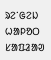ᱨᱮᱸᱜᱮᱡ ᱦᱟᱞᱚᱛ
ᱥᱟᱯᱲᱟᱣ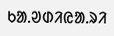ᱠᱟᱹᱣᱰᱤᱭᱟᱹᱨᱤ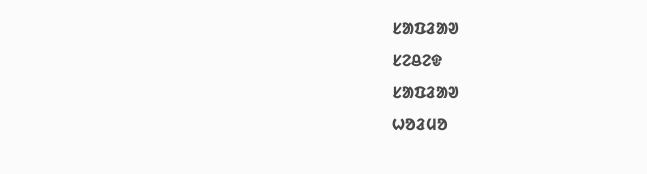ᱥᱟᱯᱲᱟᱣ
ᱥᱮᱪᱮᱫ
ᱥᱟᱯᱲᱟᱣ
ᱦᱚᱲᱢᱚ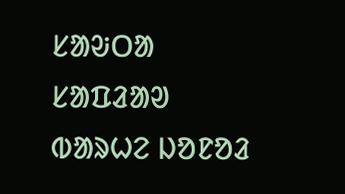ᱥᱟᱶᱛᱟ
ᱥᱟᱯᱲᱟᱣ
ᱵᱟᱨᱦᱮ ᱡᱚᱱᱚᱲ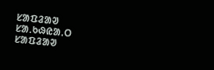ᱥᱟᱯᱲᱟᱣ
ᱥᱟᱹᱠᱷᱭᱟᱹᱛ
ᱥᱟᱯᱲᱟᱣ